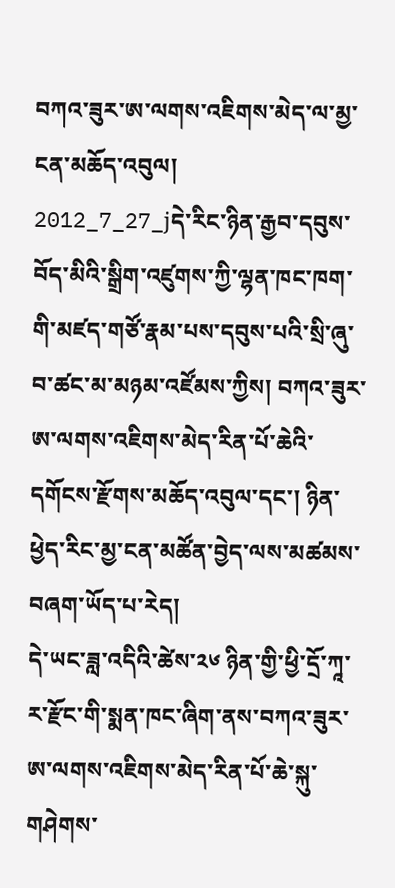བཀའ་ཟུར་ཨ་ལགས་འཇིགས་མེད་ལ་མྱ་ངན་མཆོད་འབུལ།
2012_7_27_jདེ་རིང་ཉིན་རྒྱབ་དབུས་བོད་མིའི་སྒྲིག་འཛུགས་ཀྱི་ལྷན་ཁང་ཁག་གི་མཛད་གཙོ་རྣམ་པས་དབུས་པའི་སྲི་ཞུ་བ་ཚང་མ་མཉམ་འཛོམས་ཀྱིས། བཀའ་ཟུར་ཨ་ལགས་འཇིགས་མེད་རིན་པོ་ཆེའི་དགོངས་རྫོགས་མཆོད་འབུལ་དང་། ཉིན་ཕྱེད་རིང་མྱ་ངན་མཚོན་བྱེད་ལས་མཚམས་བཞག་ཡོད་པ་རེད།
དེ་ཡང་ཟླ་འདིའི་ཚེས་༢༦ ཉིན་གྱི་ཕྱི་དྲོ་ཀཱ་ར་རྫོང་གི་སྨན་ཁང་ཞིག་ནས་བཀའ་ཟུར་ཨ་ལགས་འཇིགས་མེད་རིན་པོ་ཆེ་སྐུ་གཤེགས་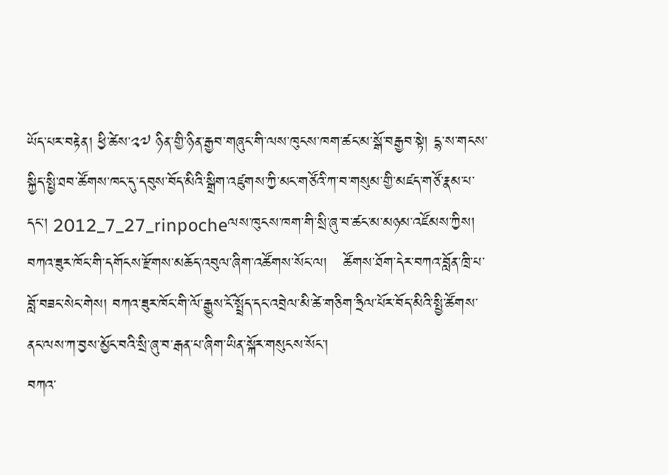ཡོད་པར་བརྟེན། ཕྱི་ཚེས་༢༧ ཉིན་གྱི་ཉིན་རྒྱབ་གཞུང་གི་ལས་ཁུངས་ཁག་ཚང་མ་སྒོ་བརྒྱབ་སྟེ། དྷ་ས་གངས་སྐྱིད་སྤྱི་ཐབ་ཚོགས་ཁང་དུ་དབུས་བོད་མིའི་སྒྲིག་འཛུགས་ཀྱི་མང་གཙོའི་ཀ་བ་གསུམ་གྱི་མཛད་གཙོ་རྣམ་པ་དང་། 2012_7_27_rinpocheལས་ཁུངས་ཁག་གི་སྲི་ཞུ་བ་ཚང་མ་མཉམ་འཛོམས་ཀྱིས། བཀའ་ཟུར་ཁོང་གི་དགོངས་རྫོགས་མཆོད་འབུལ་ཞིག་འཚོགས་སོང་ལ།   ཚོགས་ཐོག་དེར་བཀའ་བློན་ཁྲི་པ་བློ་བཟང་སེང་གེས། བཀའ་ཟུར་ཁོང་གི་ལོ་རྒྱུས་ངོ་སྤྲོད་དང་འབྲེལ་མི་ཚེ་གཅིག་ཧྲིལ་པོར་བོད་མིའི་སྤྱི་ཚོགས་ནང་ལས་ཀ་བྱས་མྱོང་བའི་སྲི་ཞུ་བ་རྒན་པ་ཞིག་ཡིན་སྐོར་གསུངས་སོང་།
བཀའ་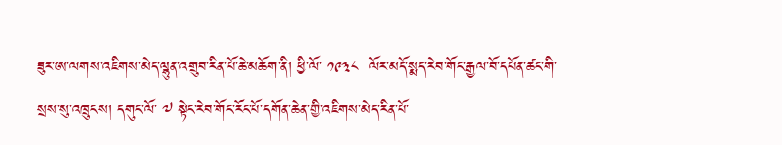ཟུར་ཨ་ལགས་འཇིགས་མེད་ལྷུན་འགྲུབ་རིན་པོ་ཆེ་མཆོག་ནི། ཕྱི་ལོ་ ༡༩༣༨  ལོར་མདོ་སྨད་རེབ་གོང་རྒྱལ་བོ་དཔོན་ཚང་གི་སྲས་སུ་འཁྲུངས། དགུང་ལོ་ ༧ སྟེང་རེབ་གོང་རོང་པོ་དགོན་ཆེན་གྱི་འཇིགས་མེད་རིན་པོ་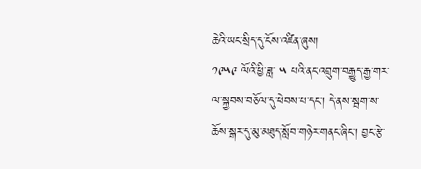ཆེའི་ཡང་སྲིད་དུ་ངོས་འཛིན་ཞུས།
༡༩༥༩ ལོའི་ཕྱི་ཟླ་ ༥ པའི་ནང་འབྲུག་བརྒྱུད་རྒྱ་གར་ལ་སྐྱབས་བཅོལ་དུ་ཕེབས་པ་དང་། དེ་ནས་སྦག་ས་ཆོས་སྒར་དུ་མུ་མཐུད་སློབ་གཉེར་གནང་ཞིང་། བྱང་རྩེ་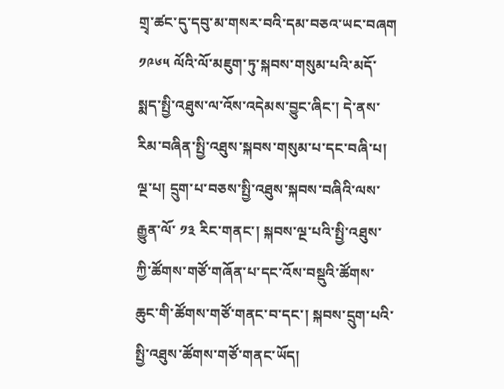གྲྭ་ཚང་དུ་དབུ་མ་གསར་བའི་དམ་བཅའ་ཡང་བཞག ༡༩༦༥ ལོའི་ལོ་མཇུག་ཏུ་སྐབས་གསུམ་པའི་མདོ་སྨད་སྤྱི་འཐུས་ལ་འོས་འདེམས་བྱུང་ཞིང་། དེ་ནས་རིམ་བཞིན་སྤྱི་འཐུས་སྐབས་གསུམ་པ་དང་བཞི་པ། ལྔ་པ། དྲུག་པ་བཅས་སྤྱི་འཐུས་སྐབས་བཞིའི་ལས་རྒྱུན་ལོ་ ༡༣ རིང་གནང་། སྐབས་ལྔ་པའི་སྤྱི་འཐུས་ཀྱི་ཚོགས་གཙོ་གཞོན་པ་དང་འོས་བསྡུའི་ཚོགས་ཆུང་གི་ཚོགས་གཙོ་གནང་བ་དང་། སྐབས་དྲུག་པའི་སྤྱི་འཐུས་ཚོགས་གཙོ་གནང་ཡོད།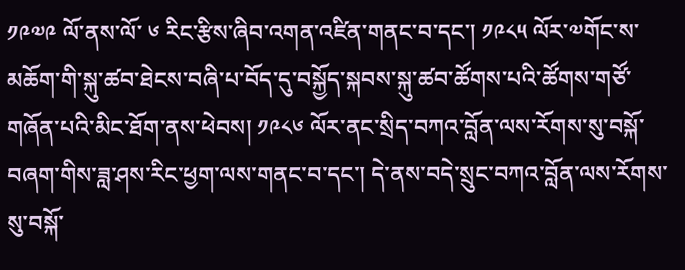༡༩༧༩ ལོ་ནས་ལོ་ ༦ རིང་རྩིས་ཞིབ་འགན་འཛིན་གནང་བ་དང་། ༡༩༨༥ ལོར་༧གོང་ས་མཆོག་གི་སྐུ་ཚབ་ཐེངས་བཞི་པ་བོད་དུ་བསྐྱོད་སྐབས་སྐུ་ཚབ་ཚོགས་པའི་ཚོགས་གཙོ་གཞོན་པའི་མིང་ཐོག་ནས་ཕེབས། ༡༩༨༦ ལོར་ནང་སྲིད་བཀའ་བློན་ལས་རོགས་སུ་བསྐོ་བཞག་གིས་ཟླ་ཤས་རིང་ཕྱག་ལས་གནང་བ་དང་། དེ་ནས་བདེ་སྲུང་བཀའ་བློན་ལས་རོགས་སུ་བསྐོ་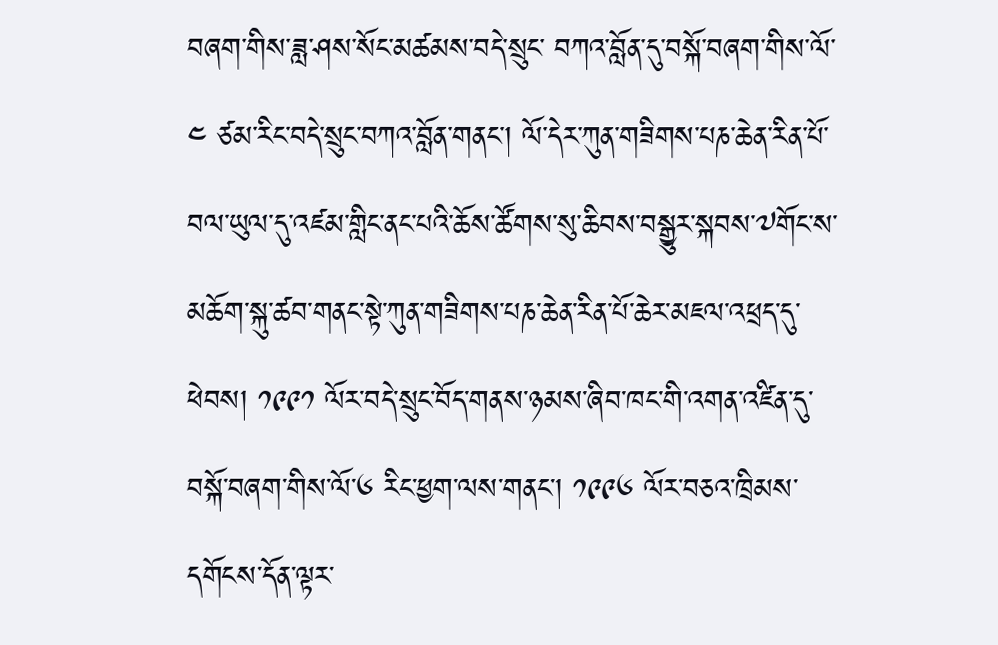བཞག་གིས་ཟླ་ཤས་སོང་མཚམས་བདེ་སྲུང་ བཀའ་བློན་དུ་བསྐོ་བཞག་གིས་ལོ་༤ ཙམ་རིང་བདེ་སྲུང་བཀའ་བློན་གནང་། ལོ་དེར་ཀུན་གཟིགས་པཎ་ཆེན་རིན་པོ་བལ་ཡུལ་དུ་འཛམ་གླིང་ནང་པའི་ཆོས་ཚོགས་སུ་ཆིབས་བསྒྱུར་སྐབས་༧གོང་ས་མཆོག་སྐུ་ཚབ་གནང་སྟེ་ཀུན་གཟིགས་པཎ་ཆེན་རིན་པོ་ཆེར་མཇལ་འཕྲད་དུ་ཕེབས། ༡༩༩༡ ལོར་བདེ་སྲུང་བོད་གནས་ཉམས་ཞིབ་ཁང་གི་འགན་འཛིན་དུ་བསྐོ་བཞག་གིས་ལོ་༦ རིང་ཕྱག་ལས་གནང་། ༡༩༩༦ ལོར་བཅའ་ཁྲིམས་དགོངས་དོན་ལྟར་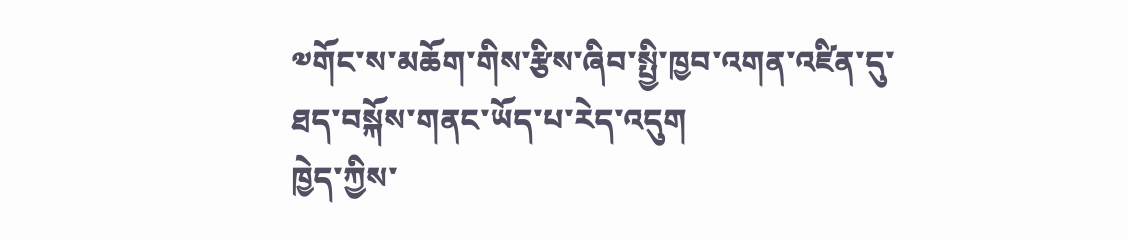༧གོང་ས་མཆོག་གིས་རྩིས་ཞིབ་སྤྱི་ཁྱབ་འགན་འཛིན་དུ་ཐད་བསྐོས་གནང་ཡོད་པ་རེད་འདུག
ཁྱེད་ཀྱིས་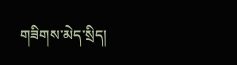གཟིགས་མེད་སྲིད།